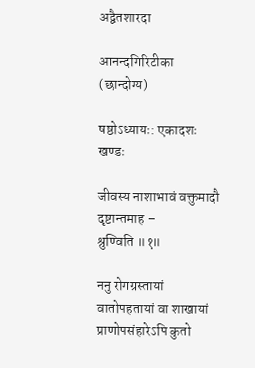अद्वैतशारदा

आनन्दगिरिटीका (छान्दोग्य)

षष्ठोऽध्यायः: एकादशः खण्डः

जीवस्य नाशाभावं वक्तुमादौ दृष्टान्तमाह –
श्रुण्विति ॥१॥

ननु रोगग्रस्तायां वातोपहतायां वा शाखायां प्राणोपसंहारेऽपि कुतो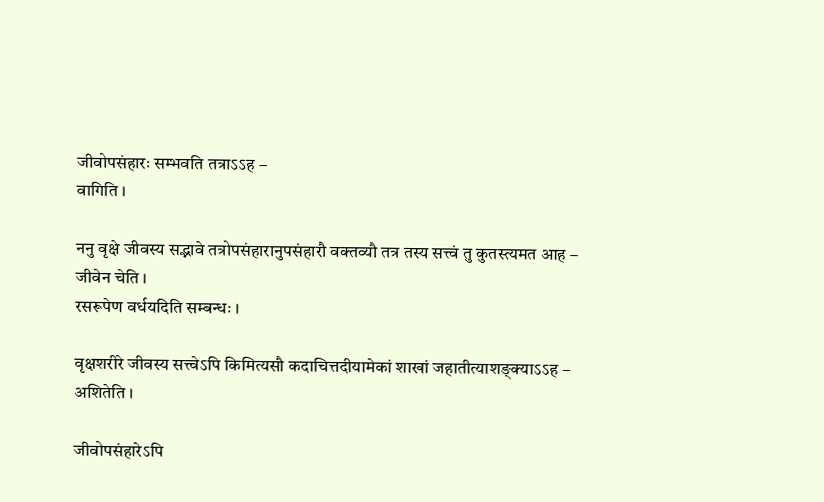जीवोपसंहारः सम्भवति तत्राऽऽह –
वागिति ।

ननु वृक्षे जीवस्य सद्भावे तत्रोपसंहारानुपसंहारौ वक्तव्यौ तत्र तस्य सत्त्वं तु कुतस्त्यमत आह –
जीवेन चेति ।
रसरूपेण वर्धयदिति सम्बन्धः ।

वृक्षशरीरे जीवस्य सत्त्वेऽपि किमित्यसौ कदाचित्तदीयामेकां शाखां जहातीत्याशङ्क्याऽऽह –
अशितेति ।

जीवोपसंहारेऽपि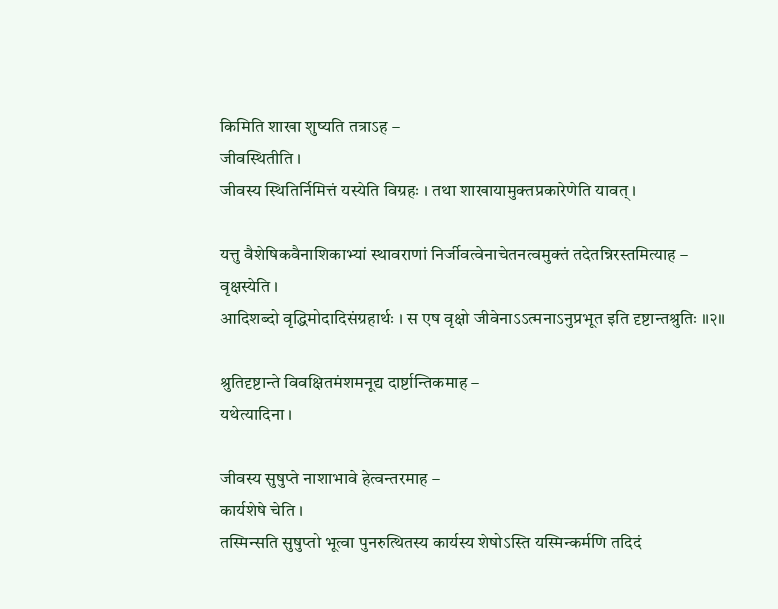किमिति शाखा शुष्यति तत्राऽह –
जीवस्थितीति ।
जीवस्य स्थितिर्निमित्तं यस्येति विग्रहः । तथा शाखायामुक्तप्रकारेणेति यावत् ।

यत्तु वैशेषिकवैनाशिकाभ्यां स्थावराणां निर्जीवत्वेनाचेतनत्वमुक्तं तदेतन्निरस्तमित्याह –
वृक्षस्येति ।
आदिशब्दो वृद्धिमोदादिसंग्रहार्थः । स एष वृक्षो जीवेनाऽऽत्मनाऽनुप्रभूत इति दृष्टान्तश्रुतिः ॥२॥

श्रुतिदृष्टान्ते विवक्षितमंशमनूद्य दार्ष्टान्तिकमाह –
यथेत्यादिना ।

जीवस्य सुषुप्ते नाशाभावे हेत्वन्तरमाह –
कार्यशेषे चेति ।
तस्मिन्सति सुषुप्तो भूत्वा पुनरुत्थितस्य कार्यस्य शेषोऽस्ति यस्मिन्कर्मणि तदिदं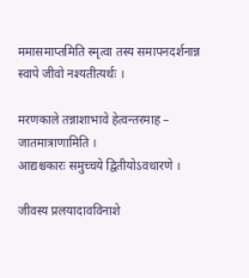ममासमाप्तमिति स्मृत्वा तस्य समापनदर्शनान्न स्वापे जीवो नश्यतीत्यर्थः ।

मरणकाले तन्नाशाभावे हेत्वन्तरमाह –
जातमात्राणामिति ।
आद्यश्चकारः समुच्चये द्वितीयोऽवधारणे ।

जीवस्य प्रलयादावविनाशे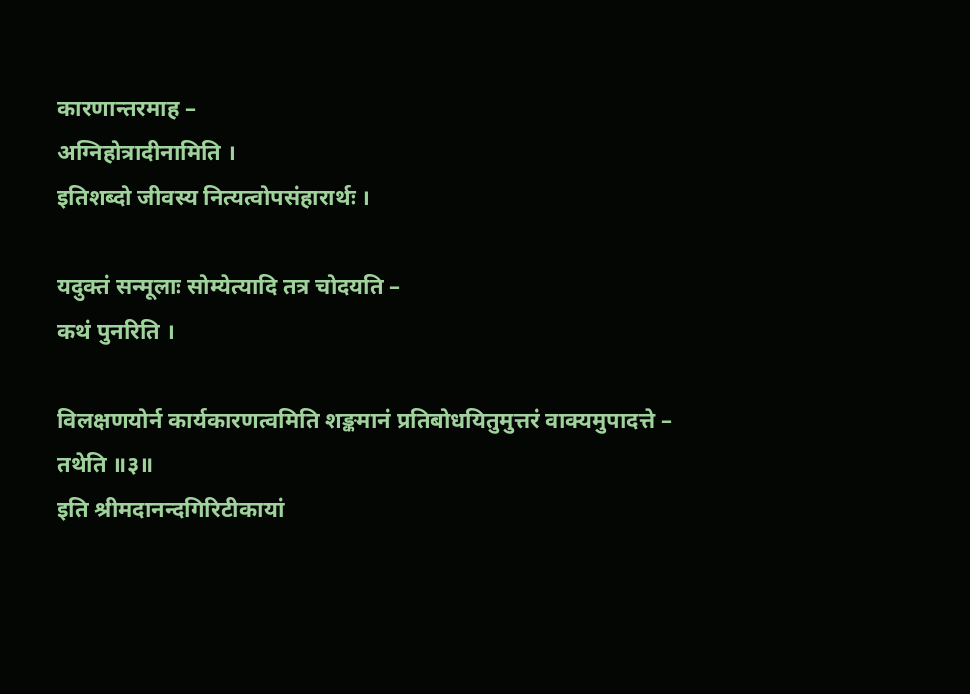कारणान्तरमाह –
अग्निहोत्रादीनामिति ।
इतिशब्दो जीवस्य नित्यत्वोपसंहारार्थः ।

यदुक्तं सन्मूलाः सोम्येत्यादि तत्र चोदयति –
कथं पुनरिति ।

विलक्षणयोर्न कार्यकारणत्वमिति शङ्कमानं प्रतिबोधयितुमुत्तरं वाक्यमुपादत्ते –
तथेति ॥३॥
इति श्रीमदानन्दगिरिटीकायां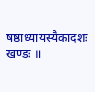षष्ठाध्यायस्यैकादशः खण्डः ॥